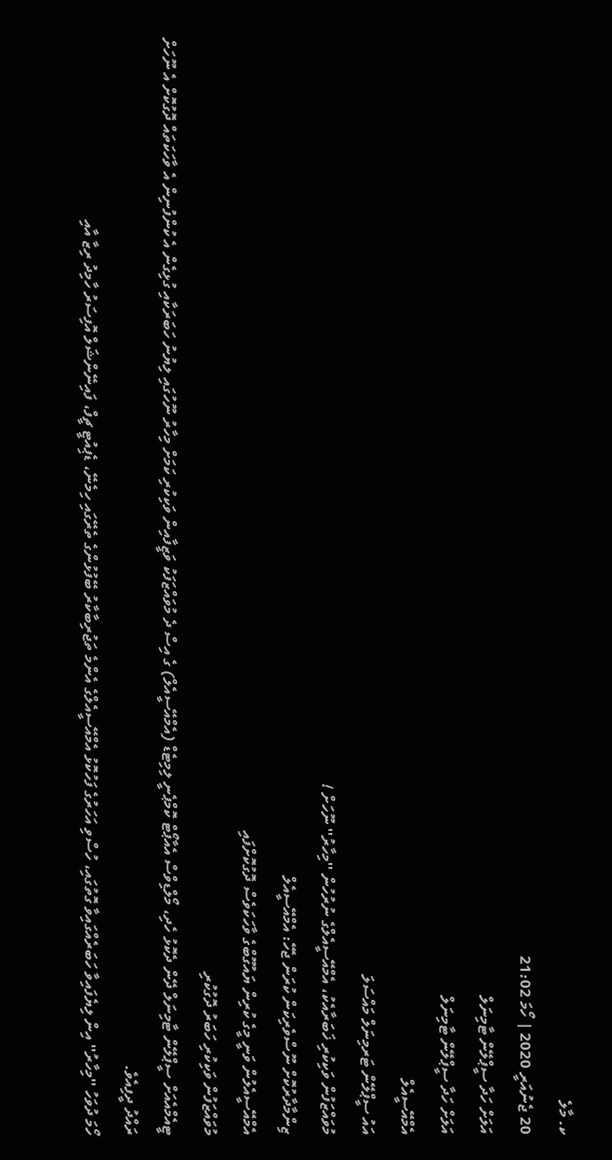ކ. މާލެ
20 ޖެނުއަރީ 2020 | ހޯމަ 21:02
އަލަށް ހަދާ ސީޕްލޭން ޓާމިނަލް
އަލަށް ހަދާ ސީޕްލޭން ޓާމިނަލް
އެމްއޭސީއެލް
އައު ސީޕްލޭން ޓަރމިނަލް މައްސަލަ
މުވައްޒަފުން ވަކިކުރި ޚަބަރާއެކު، އެމްއޭސީއެލްގެ ނުރުހުން ''މިހާރު'' ނޫހަށް !
ޒިންމާދާރުކޮށް ނޫސްވެރިކަން ކުރަން ޖެހޭ: އެމްއޭސީއެލް
އެމްއޭސީއެލުން ވަނީ މީގެ ކުރިން ޔައުގޫބްގެ ވާހަކަވެސް ދޮގުކޮށްފައި
މުވައްޒަފުން ވަކިކުރި ހަބަރު ދޮގުކުރި
ޓީއެމްއެއަށް ސީޕްލޭން ޓާމިނަލް ދޭން ދެކޮޅު ހެދި، މޯލްޑިވްސް އެއާޕޯޓް ކޮމްޕެނީ ލިމިޓެޑް (އެމްއޭސީއެލް) ގެ އިސް ދެ މުވައްޒަފަކު ވަޒީފާއިން ވަކިކުރި ކަމަށް މިހާރު ނޫހުގައި ލިޔުނު ހަބަރަކާއި ގުޅިގެން އެ ކުންފުނިން އެ ވާހަކަތައް ދޮގުކޮށް އެ ނޫހަށް ރައްދު ދީފިއެވެ.
ހޯމަ ދުވަހު ''މިހާރު'' އިން ލިޔެފައިވާ ހަބަރެއްގައިވާ ގޮތުގައި، ހުސްވި އަހަރުގެ ފަހުކޮޅު އެމްއޭސީއެލްގެ އެންމެ ތަޖުރިބާކާރު ބޭފުޅުންގެ ތެރޭގައި ހިމެނޭ، ޑެޕިއުޓީ ޗީފް، ފައިނޭންޝަލް އޮފިސަރު ހާމިދު ރިޒާ އާއި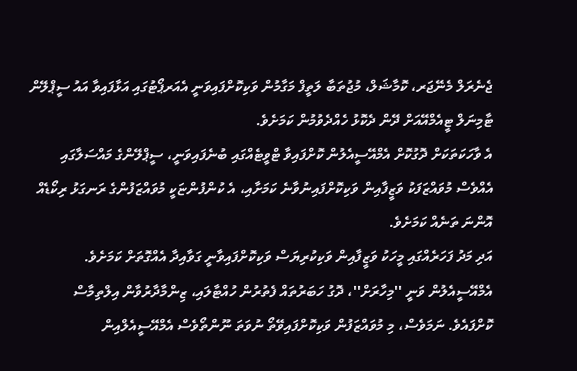ޖެނެރަލް މެނޭޖަރ، ކޮމާޝަލް، މުޖުތަބާ ލަތީފް މަގާމުން ވަކިކޮށްފައިވަނީ އެއަރޕޯޓުގައި އަޅާފައިވާ އައު ސީޕްލޭން ޓާމިނަލް ޓީއެމްއޭއަށް ދޭން ދެކޮޅު ހެއްދެވުމުން ކަމަށެވެ.
އެ ވާހަކަތަކަށް ދޮގުކޮށް އެމްއޭސީއެލުން ކޮށްފައިވާ ޓްވީޓެއްގައި ބުނެފައިވަނީ، ސީޕްލޭންގެ މައްސަލާގައި އެއްވެސް މުވައްޒަފަކު ވަޒީފާއިން ވަކިކޮށްފައިނުވާނެ ކަމަށާއި، އެ ކުންފުންޏަކީ މުވައްޒަފުންގެ ރަނގަޅު ރިކޯޑެއް އޮންނަ ތަނެއް ކަމަށެވެ.
އަދި މަދު ފަހަރެއްގައި މީހަކު ވަޒީފާއިން ވަކިކުރިޔަސް ވަކިކޮށްފައިވާނީ ގަވާއިދާ އެއްގޮތަށް ކަމަށެވެ. އެމްއޭސީއެލުން ވަނީ ''މިހާރަށް''، ދޮގު ހަބަރުތައް ފެތުރުން ހުއްޓާލައި، ޒިންމާދާރުވާން އިލްތިމާސް ކޮށްފައެވެ. ނަމަވެސް، މި މުވައްޒަފުން ވަކިކޮށްފައިވޭތޯ ނުވަތަ ނޫންތޯވެސް އެމްއޭސީއެލްއިން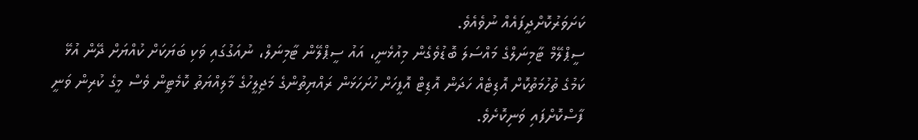ކަށަވަރުކޮށްދީފައެއް ނުވެއެވެ.
ސީޕްލޭމް ޓާމިނަލްގެ މައްސަލަ ބޮޑުވެގެން މިއުޅެނީ، އައު ސީޕްލޭން ޓާމިނަލް، ނުއަގުގައި ވަކި ބަޔަކަށް ކުއްޔަށް ދޭން އުޅޭ ކަމުގެ ތުހުމަތުކޮށް އޮޑިޓެއް ހަދަން އޮޑިޓް އޮފީހަށް ހުށަހަޅަން ރައްޔިތުންގެ މަޖިލީހުގެ މާލިއްޔަތު ކޮމެޓީން ވެސް މީގެ ކުރިން ވަނީ ފާސްކޮށްފައި ވަނިކޮށެވެ.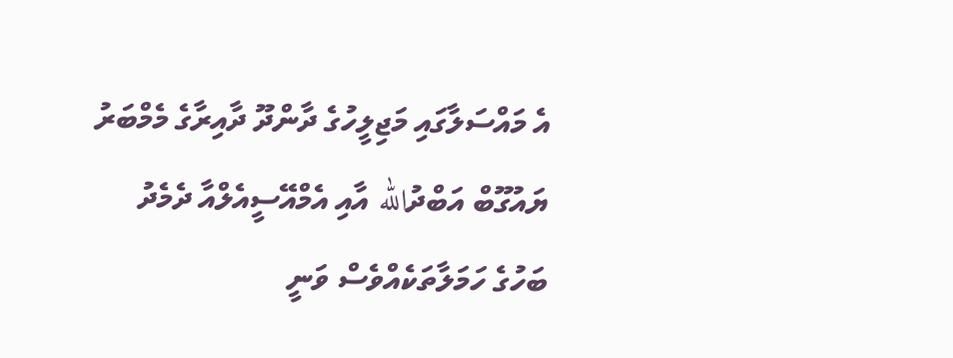އެ މައްސަލާގައި މަޖިލީހުގެ ދާންދޫ ދާއިރާގެ މެމްބަރު ޔައުގޫބް އަބްދުالله އާއި އެމްއޭސީއެލްއާ ދެމެދު ބަހުގެ ހަމަލާތަކެއްވެސް ވަނީ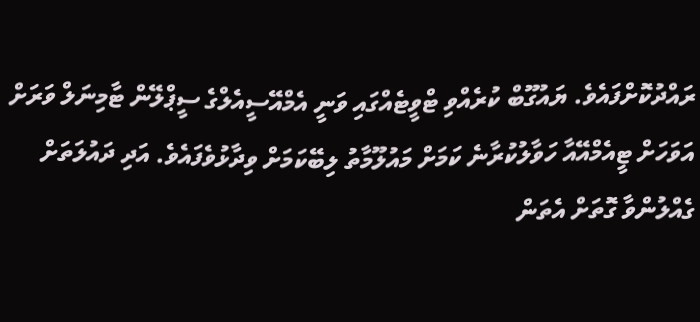ރައްދުކޮށްފައެވެ. ޔައުގޫބް ކުރެއްވި ޓްވީޓެއްގައި ވަނީ އެމްއޭސީއެލްގެ ސީޕްލޭން ޓާމިނަލް ވަރަށް އަވަހަށް ޓީއެމްއޭއާ ހަވާލުކުރާނެ ކަމަށް މައުލޫމާތު ލިބޭކަމަށް ވިދާޅުވެފައެވެ. އަދި ދައުލަތަށް ގެއްލުންވާ ގޮތަށް އެތަން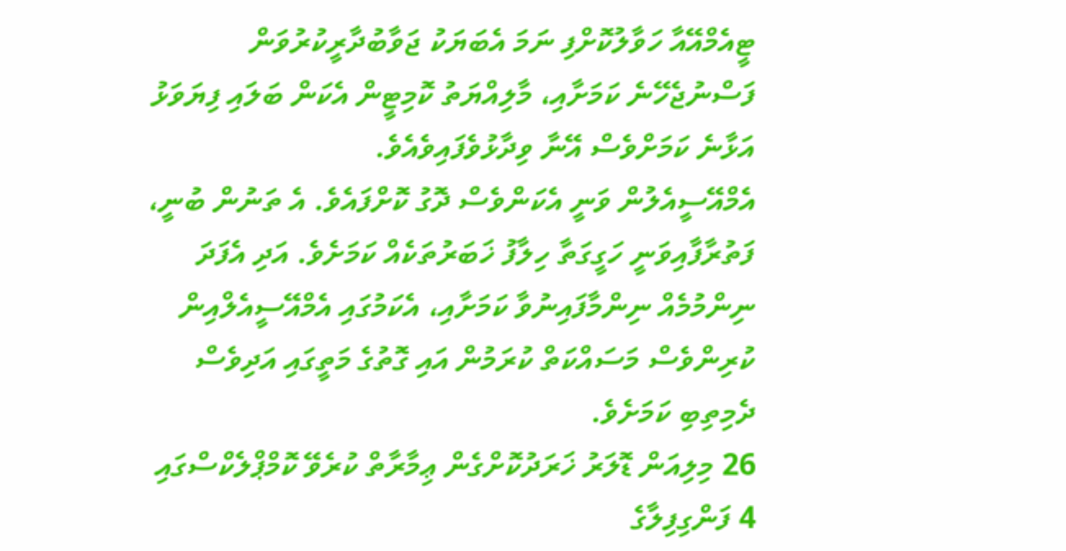ޓީއެމްއޭއާ ހަވާލުކޮށްފި ނަމަ އެބަޔަކު ޖަވާބުދާރީކުރުވަން ފަސްނުޖެހޭނެ ކަމަށާއި، މާލިއްޔަތު ކޮމިޓީން އެކަން ބަލައި ފިޔަވަޅު އަޅާނެ ކަމަށްވެސް އޭނާ ވިދާޅުވެފައިވެއެވެ.
އެމްއޭސީއެލުން ވަނީ އެކަންވެސް ދޮގު ކޮށްފައެވެ. އެ ތަނުން ބުނީ، ފަތުރާފާއިވަނީ ހަގީގަތާ ހިލާފު ޚަބަރުތަކެއް ކަމަށެވެ. އަދި އެފަދަ ނިންމުމެއް ނިންމާފައިނުވާ ކަމަށާއި، އެކަމުގައި އެމްއޭސީއެލްއިން ކުރިންވެސް މަސައްކަތް ކުރަމުން އައި ގޮތުގެ މަތީގައި އަދިވެސް ދެމިތިބި ކަމަށެވެ.
26 މިލިއަން ޑޮލަރު ޚަރަދުކޮށްގެން ޢިމާރާތް ކުރެވޭ ކޮމްޕްލެކްސްގައި 4 ފަންގިފިލާގެ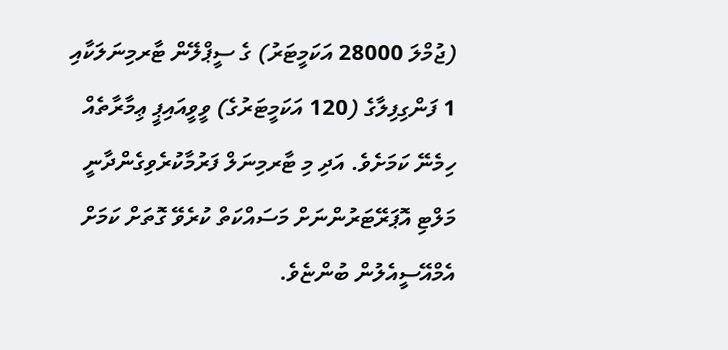(ޖުމްލަ 28000 އަކަމީޓަރު) ގެ ސީޕްލޭން ޓާރމިނަލަކާއި 1 ފަންގިފިލާގެ (120 އަކަމީޓަރުގެ) ވީވީއައިޕީ ޢިމާރާތެއް ހިމެނޭ ކަމަށެވެ. އަދި މި ޓާރމިނަލް ފަރުމާކުރެވިގެންދާނީ މަލްޓި އޮޕަރޭޓަރުންނަށް މަސައްކަތް ކުރެވޭ ގޮތަށް ކަމަށް އެމްއޭސީއެލުން ބުންޏެވެ.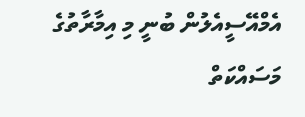އެމްއޭސީއެލުން ބުނީ މި އިމާރާތުގެ މަސައްކަތް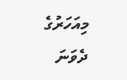މިއަހަރުގެ ދެވަނަ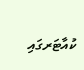ކުއާޓަރގައި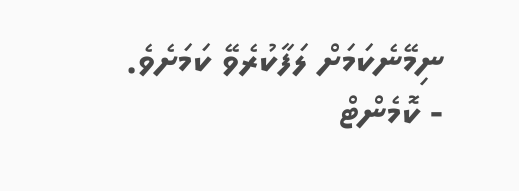ނިމޭނެކަމަށް ލަފާކުރެވޭ ކަމަށެވެ.
- ކޮމެންޓް